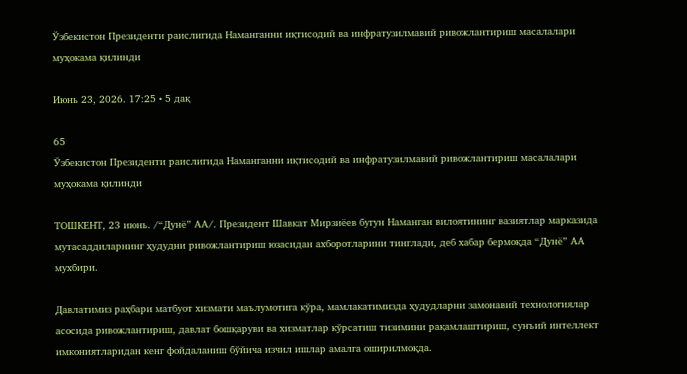Ўзбекистон Президенти раислигида Наманганни иқтисодий ва инфратузилмавий ривожлантириш масалалари муҳокама қилинди

Июнь 23, 2026. 17:25 • 5 дақ

65
Ўзбекистон Президенти раислигида Наманганни иқтисодий ва инфратузилмавий ривожлантириш масалалари муҳокама қилинди

ТОШКЕНТ, 23 июнь. /“Дунё” АА/. Президент Шавкат Мирзиёев бугун Наманган вилоятининг вазиятлар марказида мутасаддиларнинг ҳудудни ривожлантириш юзасидан ахборотларини тинглади, деб хабар бермоқда “Дунё” АА мухбири.

Давлатимиз раҳбари матбуот хизмати маълумотига кўра, мамлакатимизда ҳудудларни замонавий технологиялар асосида ривожлантириш, давлат бошқаруви ва хизматлар кўрсатиш тизимини рақамлаштириш, сунъий интеллект имкониятларидан кенг фойдаланиш бўйича изчил ишлар амалга оширилмоқда.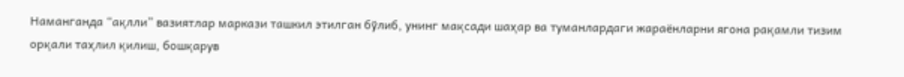Наманганда “ақлли” вазиятлар маркази ташкил этилган бўлиб, унинг мақсади шаҳар ва туманлардаги жараёнларни ягона рақамли тизим орқали таҳлил қилиш, бошқарув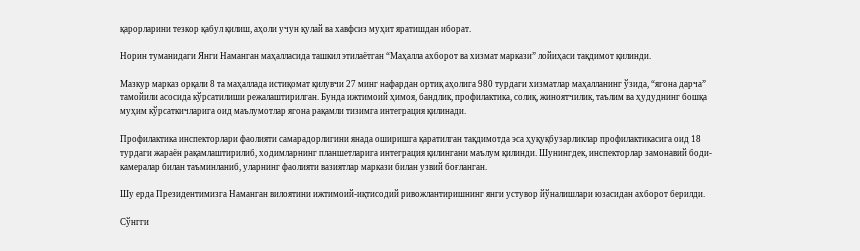қарорларини тезкор қабул қилиш, аҳоли учун қулай ва хавфсиз муҳит яратишдан иборат.

Норин туманидаги Янги Наманган маҳалласида ташкил этилаётган “Маҳалла ахборот ва хизмат маркази” лойиҳаси тақдимот қилинди.

Мазкур марказ орқали 8 та маҳаллада истиқомат қилувчи 27 минг нафардан ортиқ аҳолига 980 турдаги хизматлар маҳалланинг ўзида, “ягона дарча” тамойили асосида кўрсатилиши режалаштирилган. Бунда ижтимоий ҳимоя, бандлик, профилактика, солиқ, жиноятчилик, таълим ва ҳудуднинг бошқа муҳим кўрсаткичларига оид маълумотлар ягона рақамли тизимга интеграция қилинади.

Профилактика инспекторлари фаолияти самарадорлигини янада оширишга қаратилган тақдимотда эса ҳуқуқбузарликлар профилактикасига оид 18 турдаги жараён рақамлаштирилиб, ходимларнинг планшетларига интеграция қилингани маълум қилинди. Шунингдек, инспекторлар замонавий боди-камералар билан таъминланиб, уларнинг фаолияти вазиятлар маркази билан узвий боғланган.

Шу ерда Президентимизга Наманган вилоятини ижтимоий-иқтисодий ривожлантиришнинг янги устувор йўналишлари юзасидан ахборот берилди.

Сўнгги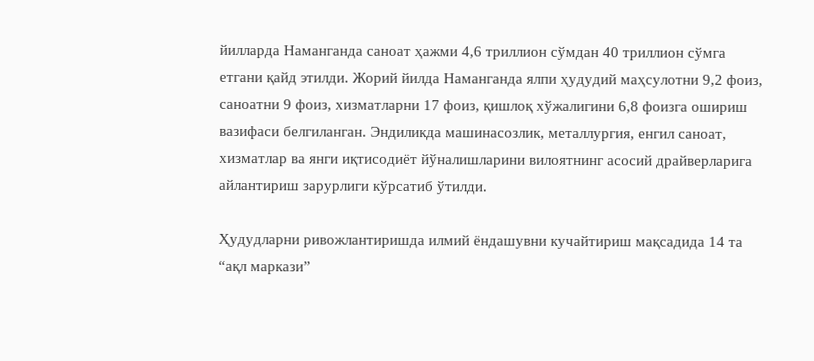йилларда Наманганда саноат ҳажми 4,6 триллион сўмдан 40 триллион сўмга етгани қайд этилди. Жорий йилда Наманганда ялпи ҳудудий маҳсулотни 9,2 фоиз, саноатни 9 фоиз, хизматларни 17 фоиз, қишлоқ хўжалигини 6,8 фоизга ошириш вазифаси белгиланган. Эндиликда машинасозлик, металлургия, енгил саноат, хизматлар ва янги иқтисодиёт йўналишларини вилоятнинг асосий драйверларига айлантириш зарурлиги кўрсатиб ўтилди.

Ҳудудларни ривожлантиришда илмий ёндашувни кучайтириш мақсадида 14 та “ақл маркази”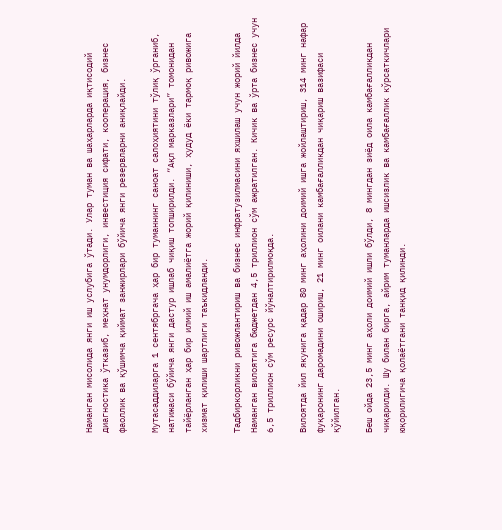Наманган мисолида янги иш услубига ўтади. Улар туман ва шаҳарларда иқтисодий диагностика ўтказиб, меҳнат унумдорлиги, инвестиция сифати, кооперация, бизнес фаоллик ва қўшимча қиймат занжирлари бўйича янги резервларни аниқлайди.

Мутасаддиларга 1 сентябргача ҳар бир туманнинг саноат салоҳиятини тўлиқ ўрганиб, натижаси бўйича янги дастур ишлаб чиқиш топширилди. “Ақл марказлари” томонидан тайёрланган ҳар бир илмий иш амалиётга жорий қилиниши, ҳудуд ёки тармоқ ривожига хизмат қилиши шартлиги таъкидланди.

Тадбиркорликни ривожлантириш ва бизнес инфратузилмасини яхшилаш учун жорий йилда Наманган вилоятига бюджетдан 4,5 триллион сўм ажратилган. Кичик ва ўрта бизнес учун 6,5 триллион сўм ресурс йўналтирилмоқда.

Вилоятда йил якунига қадар 80 минг аҳолини доимий ишга жойлаштириш, 314 минг нафар фуқаронинг даромадини ошириш, 21 минг оилани камбағалликдан чиқариш вазифаси қўйилган.

Беш ойда 23,5 минг аҳоли доимий ишли бўлди, 8 мингдан зиёд оила камбағалликдан чиқарилди. Шу билан бирга, айрим туманларда ишсизлик ва камбағаллик кўрсаткичлари юқорилигича қолаётгани танқид қилинди.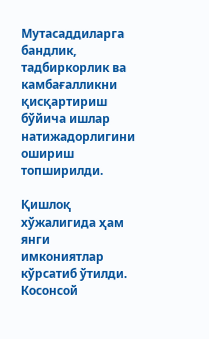Мутасаддиларга бандлик, тадбиркорлик ва камбағалликни қисқартириш бўйича ишлар натижадорлигини ошириш топширилди.

Қишлоқ хўжалигида ҳам янги имкониятлар кўрсатиб ўтилди. Косонсой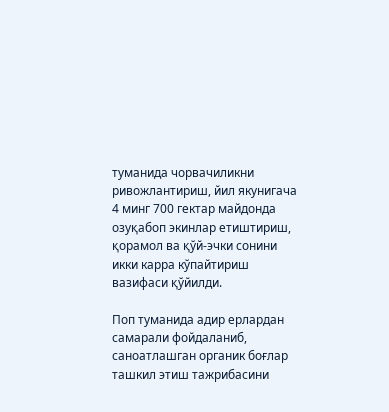туманида чорвачиликни ривожлантириш, йил якунигача 4 минг 700 гектар майдонда озуқабоп экинлар етиштириш, қорамол ва қўй-эчки сонини икки карра кўпайтириш вазифаси қўйилди.

Поп туманида адир ерлардан самарали фойдаланиб, саноатлашган органик боғлар ташкил этиш тажрибасини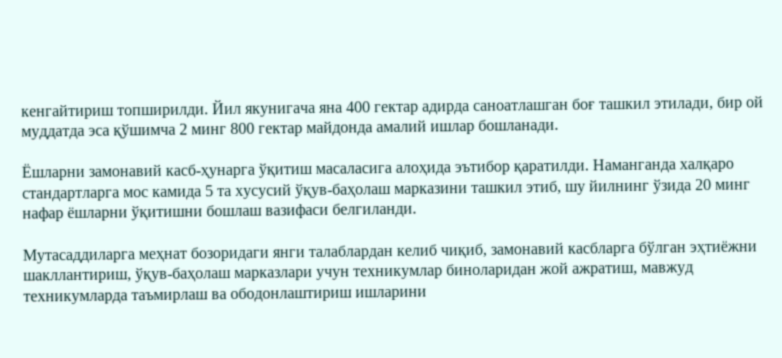кенгайтириш топширилди. Йил якунигача яна 400 гектар адирда саноатлашган боғ ташкил этилади, бир ой муддатда эса қўшимча 2 минг 800 гектар майдонда амалий ишлар бошланади.

Ёшларни замонавий касб-ҳунарга ўқитиш масаласига алоҳида эътибор қаратилди. Наманганда халқаро стандартларга мос камида 5 та хусусий ўқув-баҳолаш марказини ташкил этиб, шу йилнинг ўзида 20 минг нафар ёшларни ўқитишни бошлаш вазифаси белгиланди.

Мутасаддиларга меҳнат бозоридаги янги талаблардан келиб чиқиб, замонавий касбларга бўлган эҳтиёжни шакллантириш, ўқув-баҳолаш марказлари учун техникумлар биноларидан жой ажратиш, мавжуд техникумларда таъмирлаш ва ободонлаштириш ишларини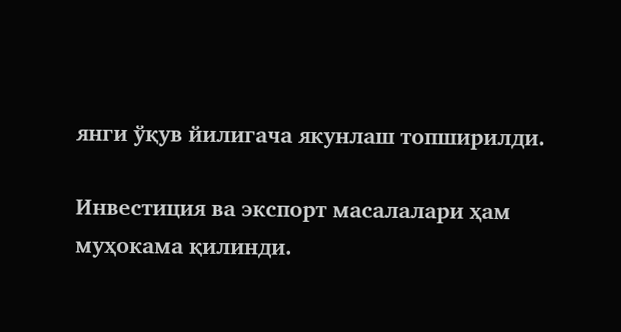янги ўқув йилигача якунлаш топширилди.

Инвестиция ва экспорт масалалари ҳам муҳокама қилинди.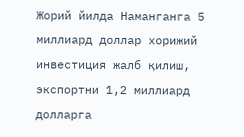Жорий йилда Наманганга 5 миллиард доллар хорижий инвестиция жалб қилиш, экспортни 1,2 миллиард долларга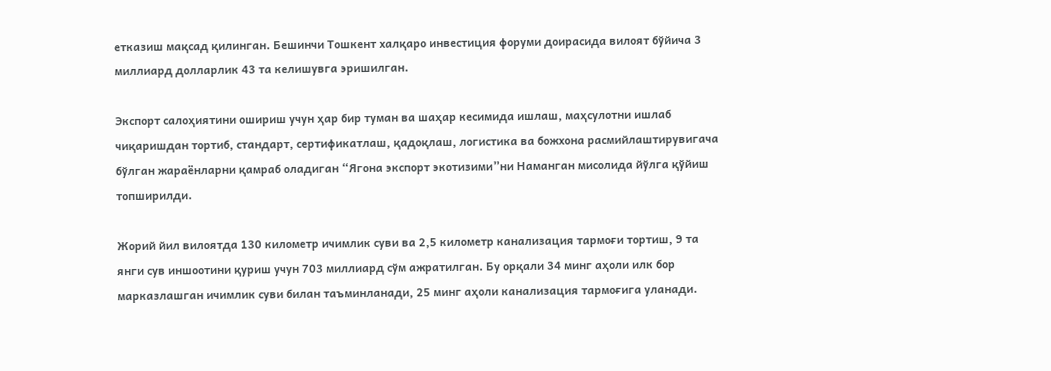етказиш мақсад қилинган. Бешинчи Тошкент халқаро инвестиция форуми доирасида вилоят бўйича 3 миллиард долларлик 43 та келишувга эришилган.

Экспорт салоҳиятини ошириш учун ҳар бир туман ва шаҳар кесимида ишлаш, маҳсулотни ишлаб чиқаришдан тортиб, стандарт, сертификатлаш, қадоқлаш, логистика ва божхона расмийлаштирувигача бўлган жараёнларни қамраб оладиган “Ягона экспорт экотизими”ни Наманган мисолида йўлга қўйиш топширилди.

Жорий йил вилоятда 130 километр ичимлик суви ва 2,5 километр канализация тармоғи тортиш, 9 та янги сув иншоотини қуриш учун 703 миллиард сўм ажратилган. Бу орқали 34 минг аҳоли илк бор марказлашган ичимлик суви билан таъминланади, 25 минг аҳоли канализация тармоғига уланади.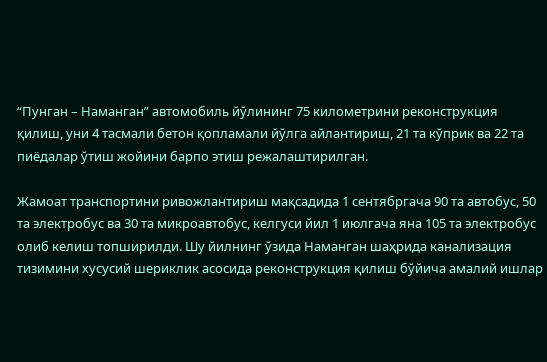“Пунган – Наманган” автомобиль йўлининг 75 километрини реконструкция қилиш, уни 4 тасмали бетон қопламали йўлга айлантириш, 21 та кўприк ва 22 та пиёдалар ўтиш жойини барпо этиш режалаштирилган.

Жамоат транспортини ривожлантириш мақсадида 1 сентябргача 90 та автобус, 50 та электробус ва 30 та микроавтобус, келгуси йил 1 июлгача яна 105 та электробус олиб келиш топширилди. Шу йилнинг ўзида Наманган шаҳрида канализация тизимини хусусий шериклик асосида реконструкция қилиш бўйича амалий ишлар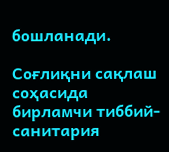бошланади.

Соғлиқни сақлаш соҳасида бирламчи тиббий-санитария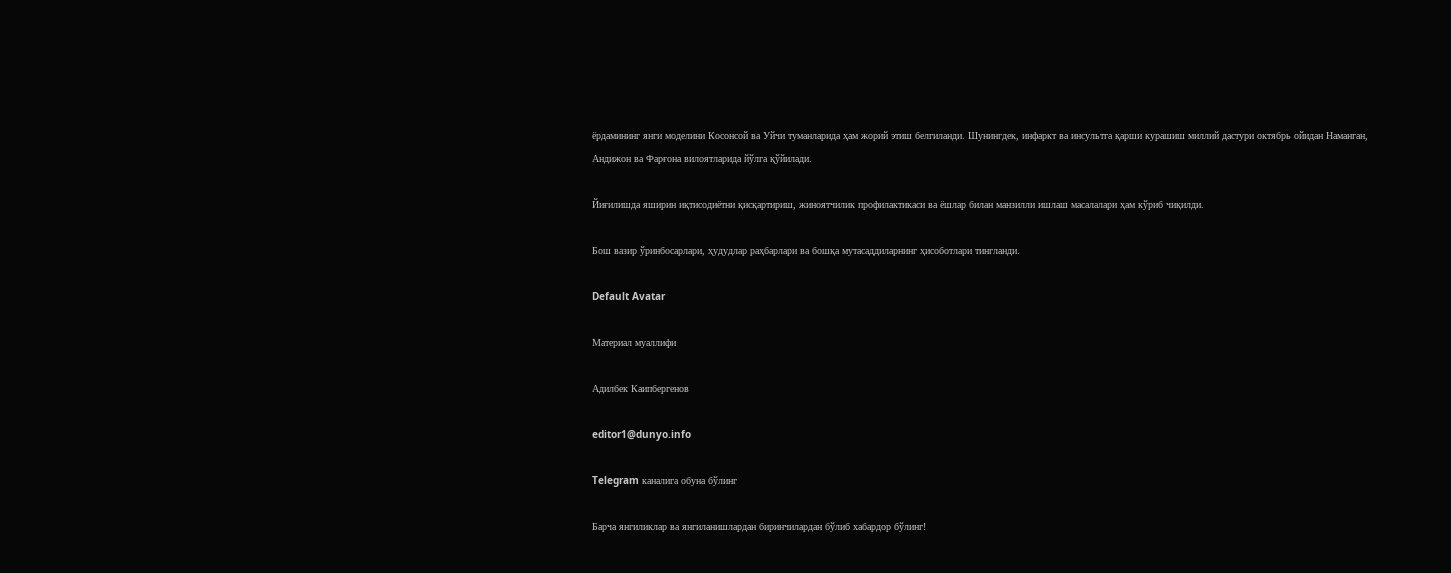ёрдамининг янги моделини Косонсой ва Уйчи туманларида ҳам жорий этиш белгиланди. Шунингдек, инфаркт ва инсультга қарши курашиш миллий дастури октябрь ойидан Наманган, Андижон ва Фарғона вилоятларида йўлга қўйилади.

Йиғилишда яширин иқтисодиётни қисқартириш, жиноятчилик профилактикаси ва ёшлар билан манзилли ишлаш масалалари ҳам кўриб чиқилди.

Бош вазир ўринбосарлари, ҳудудлар раҳбарлари ва бошқа мутасаддиларнинг ҳисоботлари тингланди.

Default Avatar

Материал муаллифи

Адилбек Каипбергенов

editor1@dunyo.info

Telegram каналига обуна бўлинг

Барча янгиликлар ва янгиланишлардан биринчилардан бўлиб хабардор бўлинг!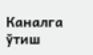Каналга ўтиш